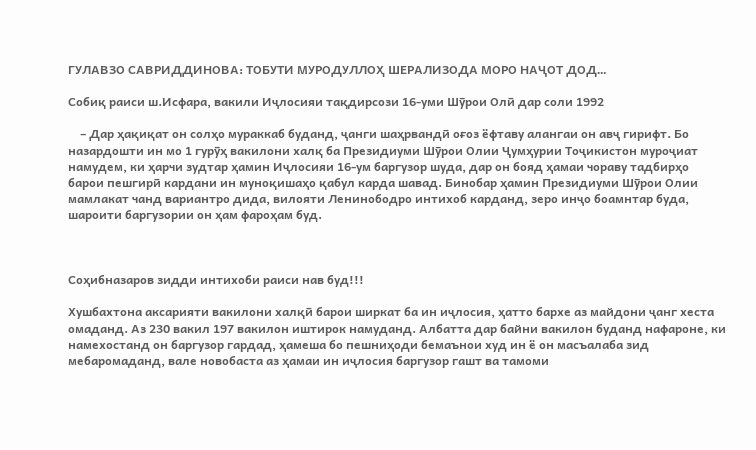ГУЛАВЗО САВРИДДИНОВА: ТОБУТИ МУРОДУЛЛОҲ ШЕРАЛИЗОДА МОРО НАҶОТ ДОД…

Собиқ раиси ш.Исфара, вакили Иҷлосияи тақдирсози 16-уми Шӯрои Олӣ дар соли 1992

    – Дар ҳақиқат он солҳо мураккаб буданд, ҷанги шаҳрвандӣ оғоз ёфтаву алангаи он авҷ гирифт. Бо назардошти ин мо 1 гурӯҳ вакилони халқ ба Президиуми Шӯрои Олии Ҷумҳурии Тоҷикистон муроҷиат намудем, ки ҳарчи зудтар ҳамин Иҷлосияи 16-ум баргузор шуда, дар он бояд ҳамаи чораву тадбирҳо барои пешгирӣ кардани ин муноқишаҳо қабул карда шавад. Бинобар ҳамин Президиуми Шӯрои Олии мамлакат чанд вариантро дида, вилояти Ленинободро интихоб карданд, зеро инҷо боамнтар буда, шароити баргузории он ҳам фароҳам буд.



Соҳибназаров зидди интихоби раиси нав буд!!!

Хушбахтона аксарияти вакилони халқӣ барои ширкат ба ин иҷлосия, ҳатто бархе аз майдони ҷанг хеста омаданд. Аз 230 вакил 197 вакилон иштирок намуданд. Албатта дар байни вакилон буданд нафароне, ки намехостанд он баргузор гардад, ҳамеша бо пешниҳоди бемаънои худ ин ё он масъалаба зид мебаромаданд, вале новобаста аз ҳамаи ин иҷлосия баргузор гашт ва тамоми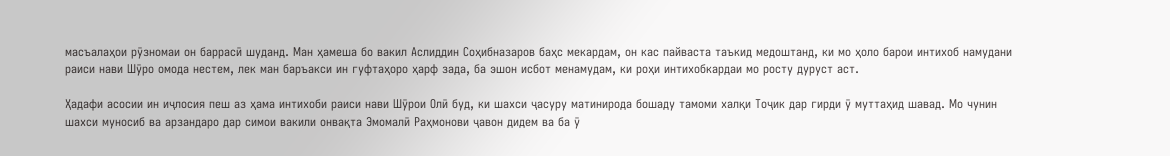масъалаҳои рӯзномаи он баррасӣ шуданд. Ман ҳамеша бо вакил Аслиддин Соҳибназаров баҳс мекардам, он кас пайваста таъкид медоштанд, ки мо ҳоло барои интихоб намудани раиси нави Шӯро омода нестем, лек ман баръакси ин гуфтаҳоро ҳарф зада, ба эшон исбот менамудам, ки роҳи интихобкардаи мо росту дуруст аст.

Ҳадафи асосии ин иҷлосия пеш аз ҳама интихоби раиси нави Шӯрои Олӣ буд, ки шахси ҷасуру матинирода бошаду тамоми халқи Тоҷик дар гирди ӯ муттаҳид шавад. Мо чунин шахси муносиб ва арзандаро дар симои вакили онвақта Эмомалӣ Раҳмонови ҷавон дидем ва ба ӯ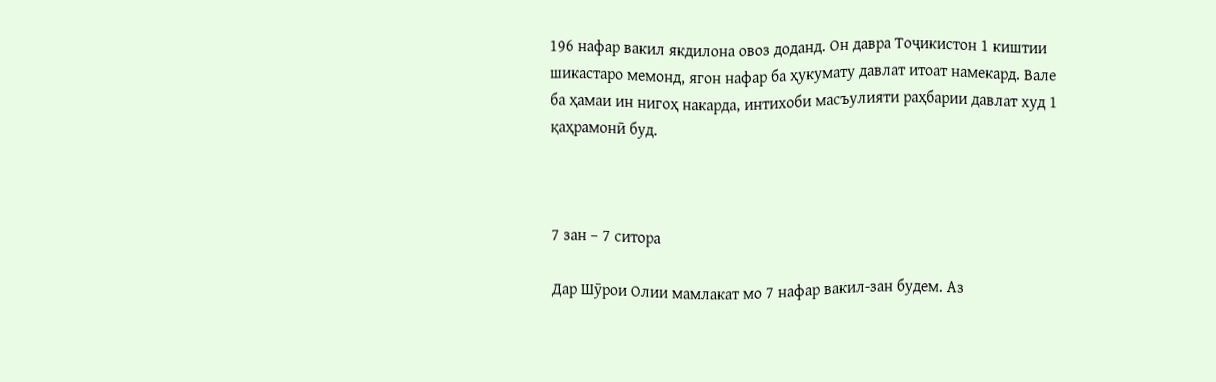196 нафар вакил якдилона овоз доданд. Он давра Тоҷикистон 1 киштии шикастаро мемонд, ягон нафар ба ҳукумату давлат итоат намекард. Вале ба ҳамаи ин нигоҳ накарда, интихоби масъулияти раҳбарии давлат худ 1 қаҳрамонӣ буд.



7 зан – 7 ситора

Дар Шӯрои Олии мамлакат мо 7 нафар вакил-зан будем. Аз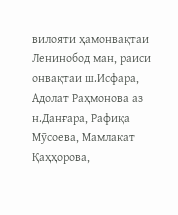вилояти ҳамонвақтаи Ленинобод ман, раиси онвақтаи ш.Исфара, Адолат Раҳмонова аз н.Данғара, Рафиқа Мӯсоева, Мамлакат Қаҳҳорова,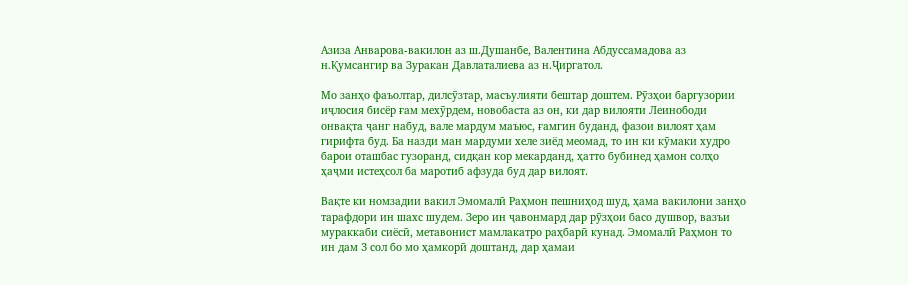Азиза Анварова-вакилон аз ш.Душанбе, Валентина Абдуссамадова аз н.Қумсангир ва Зуракан Давлаталиева аз н.Ҷиргатол.

Мо занҳо фаъолтар, дилсӯзтар, масъулияти бештар доштем. Рӯзҳои баргузории иҷлосия бисёр ғам мехӯрдем, новобаста аз он, ки дар вилояти Леинободи онвақта ҷанг набуд, вале мардум маъюс, ғамгин буданд, фазои вилоят ҳам гирифта буд. Ба назди ман мардуми хеле зиёд меомад, то ин ки кӯмаки худро барои оташбас гузоранд, сидқан кор мекарданд, ҳатто бубинед ҳамон солҳо ҳаҷми истеҳсол ба маротиб афзуда буд дар вилоят.

Вақте ки номзадии вакил Эмомалӣ Раҳмон пешниҳод шуд, ҳама вакилони занҳо тарафдори ин шахс шудем. Зеро ин ҷавонмард дар рӯзҳои басо душвор, вазъи мураккаби сиёсӣ, метавонист мамлакатро раҳбарӣ кунад. Эмомалӣ Раҳмон то ин дам 3 сол бо мо ҳамкорӣ доштанд, дар ҳамаи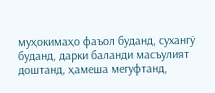муҳокимаҳо фаъол буданд, сухангӯ буданд, дарки баланди масъулият доштанд, ҳамеша мегуфтанд,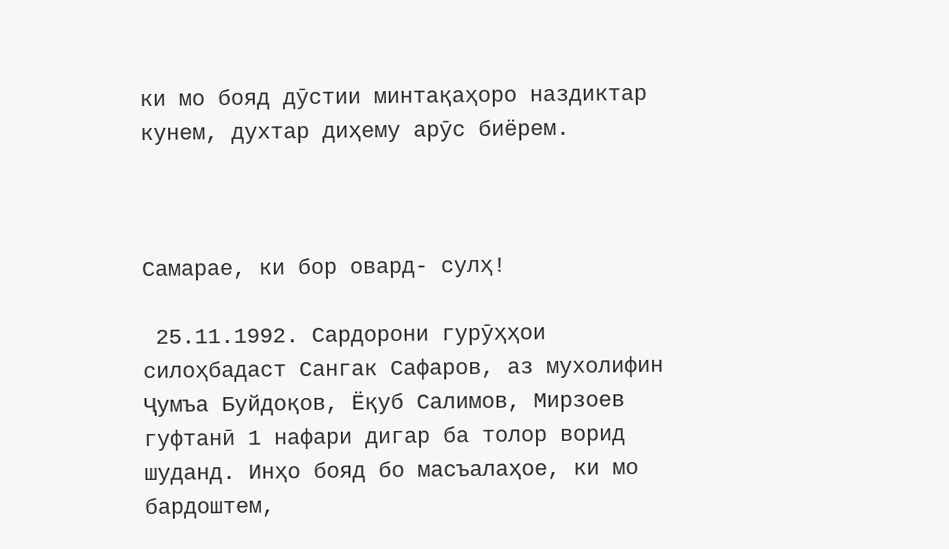ки мо бояд дӯстии минтақаҳоро наздиктар кунем, духтар диҳему арӯс биёрем.



Самарае, ки бор овард- сулҳ!

 25.11.1992. Сардорони гурӯҳҳои силоҳбадаст Сангак Сафаров, аз мухолифин Ҷумъа Буйдоқов, Ёқуб Салимов, Мирзоев гуфтанӣ 1 нафари дигар ба толор ворид шуданд. Инҳо бояд бо масъалаҳое, ки мо бардоштем,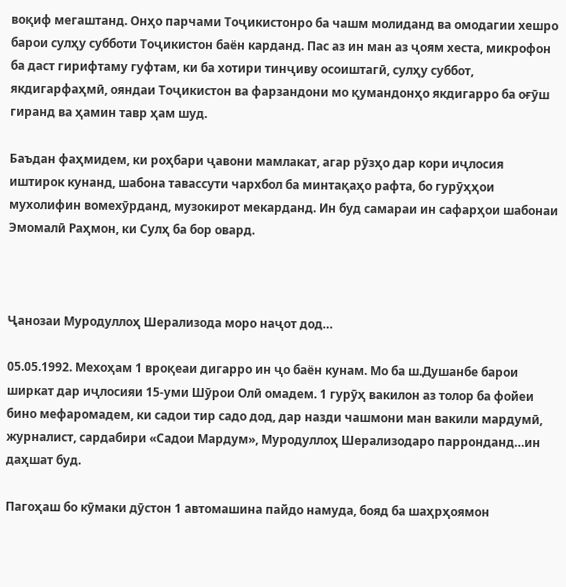воқиф мегаштанд. Онҳо парчами Тоҷикистонро ба чашм молиданд ва омодагии хешро барои сулҳу субботи Тоҷикистон баён карданд. Пас аз ин ман аз ҷоям хеста, микрофон ба даст гирифтаму гуфтам, ки ба хотири тинҷиву осоиштагӣ, сулҳу суббот, якдигарфаҳмӣ, ояндаи Тоҷикистон ва фарзандони мо қумандонҳо якдигарро ба оғӯш гиранд ва ҳамин тавр ҳам шуд.

Баъдан фаҳмидем, ки роҳбари ҷавони мамлакат, агар рӯзҳо дар кори иҷлосия иштирок кунанд, шабона тавассути чархбол ба минтақаҳо рафта, бо гурӯҳҳои мухолифин вомехӯрданд, музокирот мекарданд. Ин буд самараи ин сафарҳои шабонаи Эмомалӣ Раҳмон, ки Сулҳ ба бор овард.



Ҷанозаи Муродуллоҳ Шерализода моро наҷот дод…

05.05.1992. Мехоҳам 1 вроқеаи дигарро ин ҷо баён кунам. Мо ба ш.Душанбе барои ширкат дар иҷлосияи 15-уми Шӯрои Олӣ омадем. 1 гурӯҳ вакилон аз толор ба фойеи бино мефаромадем, ки садои тир садо дод, дар назди чашмони ман вакили мардумӣ, журналист, сардабири «Садои Мардум», Муродуллоҳ Шерализодаро парронданд…ин даҳшат буд.

Пагоҳаш бо кӯмаки дӯстон 1 автомашина пайдо намуда, бояд ба шаҳрҳоямон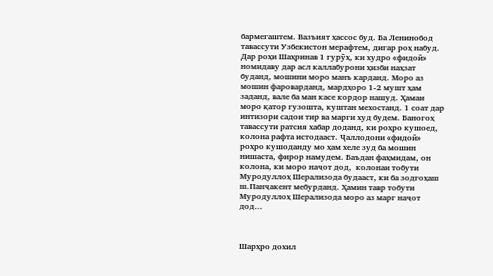бармегаштем. Вазъият ҳассос буд. Ба Ленинобод тавассути Узбекистон мерафтем, дигар роҳ набуд. Дар роҳи Шаҳринав 1 гурӯҳ, ки худро «фидоӣ» номидаву дар асл каллабурони ҳизби наҳзат буданд, мошини моро манъ карданд. Моро аз мошин фароварданд, мардҳоро 1-2 мушт ҳам заданд, вале ба ман касе кордор нашуд. Ҳамаи моро қатор гузошта, куштан мехостанд. 1 соат дар интизори садои тир ва марги худ будем. Баногоҳ тавассути ратсия хабар доданд, ки роҳро кушоед, колона рафта истодааст. Ҷаллодони «фидоӣ» роҳро кушоданду мо ҳам хеле зуд ба мошин нишаста, фирор намудем. Баъдан фаҳмидам, он колона, ки моро наҷот дод,  колонаи тобути Муродуллоҳ Шерализода будааст, ки ба зодгоҳаш ш.Панҷакент мебурданд. Ҳамин тавр тобути Муродуллоҳ Шерализода моро аз марг наҷот дод…



Шарҳро дохил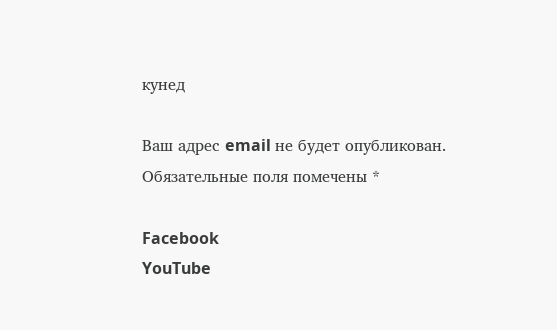кунед

Ваш адрес email не будет опубликован. Обязательные поля помечены *

Facebook
YouTube